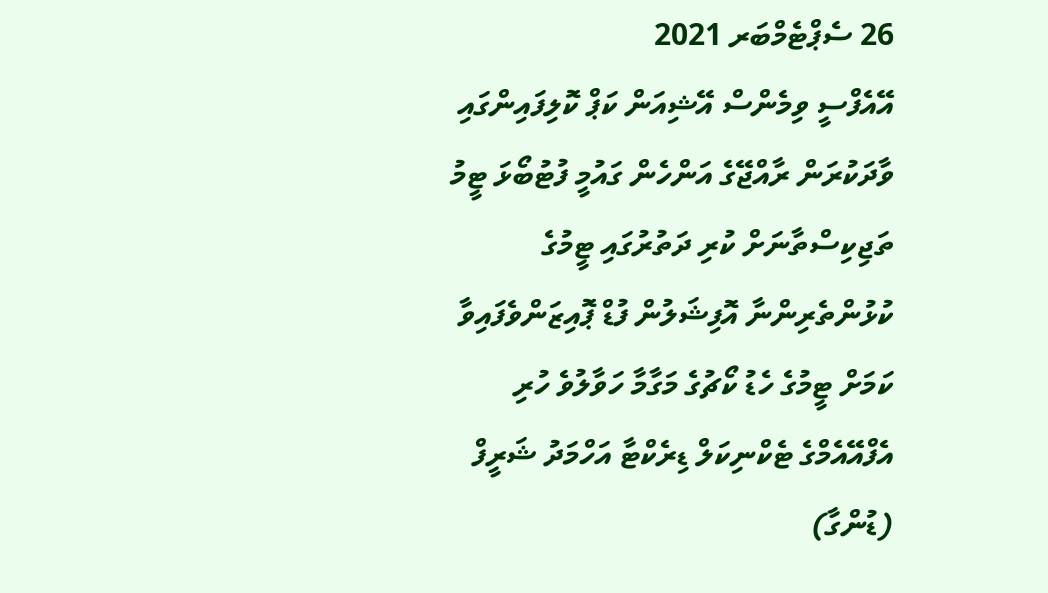26 ސެޕްޓެމްބަރ 2021
އޭއެފްސީ ވިމެންސް އޭޝިއަން ކަޕް ކޮލިފައިންގައި ވާދަކުރަން ރާއްޖޭގެ އަންހެން ގައުމީ ފުޓުބޯޅަ ޓީމު ތަޖިކިސްތާނަށް ކުރި ދަތުރުގައި ޓީމުގެ ކުޅުންތެރިންނާ އޮފިޝަލުން ފުޑް ޕޮއިޒަންވެފައިވާ ކަމަށް ޓީމުގެ ހެޑު ކޯޗުގެ މަގާމާ ހަވާލުވެ ހުރި އެފްއޭއެމްގެ ޓެކްނިކަލް ޑިރެކްޓާ އަހްމަދު ޝަރީފް (ޑުންގާ)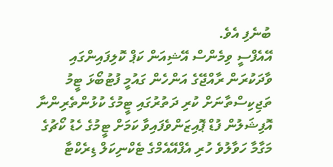ބުނެފި އެވެ.
އޭއެފްސީ ވިމެންސް އޭޝިއަން ކަޕް ކޮލިފައިންގައި ވާދަކުރަން ރާއްޖޭގެ އަންހެން ގައުމީ ފުޓުބޯޅަ ޓީމު ތަޖިކިސްތާނަށް ކުރި ދަތުރުގައި ޓީމުގެ ކުޅުންތެރިންނާ އޮފިޝަލުން ފުޑް ޕޮއިޒަންވެފައިވާ ކަމަށް ޓީމުގެ ހެޑު ކޯޗުގެ މަގާމާ ހަވާލުވެ ހުރި އެފްއޭއެމްގެ ޓެކްނިކަލް ޑިރެކްޓާ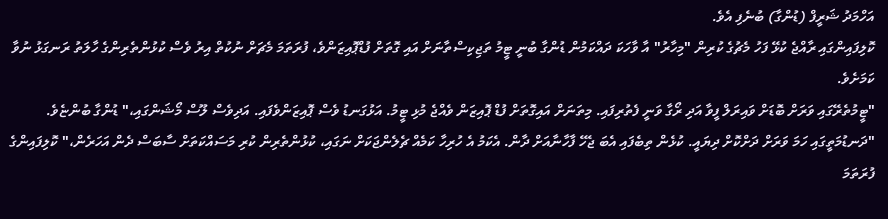އަހްމަދު ޝަރީފް (ޑުންގާ) ބުނެފި އެވެ.
ކޮލިފައިންގައި ރާއްޖެ ކުޅޭ ފަހު މެޗުގެ ކުރިން "މިހާރު" އާ ވާހަކަ ދައްކަމުން ޑުންގާ ބުނީ ޓީމު ތަޖިކިސްތާނަށް އައި ގޮތަށް ފުޑްޕޮއިޒަންވެ، ފުރަތަމަ މެޗަށް ނުކުތް އިރު ވެސް ކުޅުންތެރިންގެ ހާލަތު ރަނގަޅު ނުވާ ކަމަށެވެ.
"ޓީމުތެރޭގައި ވަރަށް ބޮޑަށް ވައިރަލް ފީވާ އަދި ރޯގާ ވަނީ ފެތުރިފައި. މިތަނަށް އައިގޮތަށް ފުޑް ޕޮއިޒަން ވެއްޖެ މުޅި ޓީމު. އަޅުގަނޑު ވެސް ޕޮއިޒަންވެފައި. އަދިވެސް ލޫސް މޯޝަންގައި،" ޑުންގާ ބުންޏެވެ.
"ދަނޑުމަތީގައި ހަމަ ވަރަށް ދަށްކޮށް ދިޔައީ. ކުޅެން ތިބެފައި އެބަ ޖެހޭ ފާހާނާއަށް ދާން. އެކަމު އެ ހުރިހާ ކަމެއް ޗެލެންޖަކަށް ނަގައި، ކުޅުންތެރިން ކުރި މަސައްކަތަށް ސާބަސް ދެން އަހަރެން،" ކޮލިފައިންގެ ފުރަތަމަ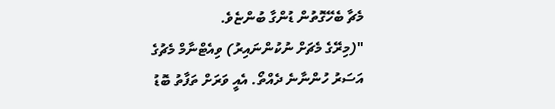މެޗާ ބެހޭގޮތުން ޑުންގާ ބުންޏެވެ.
"(މިރޭގެ މެޗަށް ނުކުންނައިރު) ވިއެޓްނާމް މެޗުގެ އަސަރު ހުންނާނެ ދެއްތޯ. އެއީ ވަރަށް ތަފާތު ބޮޑު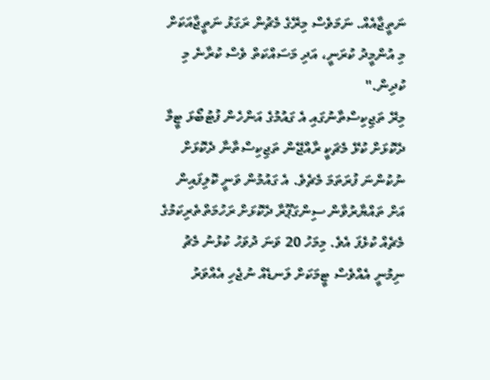ނަތީޖާއެއް. ނަމަވެސް މިރޭގެ މެޗުން ރަގަޅު ނަތީޖާއަކަށް މި އުންމީދު ކުރަނީ، އަދި މަސައްކަތް ވެސް ކުރާނެ މި ކުދިން."
މިރޭ ތަޖިކިސްތާނުގައި އެ ގައުމުގެ އަންހެން ފުޓުބޯޅަ ޓީމާ ދެކޮޅަށް ކުޅޭ މެޗަކީ ރާއްޖޭން ތަޖިކިސްތާނާ ދެކޮޅަށް ނުކުންނަ ފުރަތަމަ މެޗެވެ. އެ ގައުމުން ވަނީ ކޮލިފައިން އަށް ތައްޔާރުވާން ސިންގަޕޫރާ ދެކޮޅަށް ރަހުމަތްތެރިކަމުގެ މެޗެއް ކުޅެފަ އެވެ. މިމަހު 20 ވަނަ ދުވަހު ކުޅުނު މެޗު ނިމުނީ އެއްވެސް ޓީމަކަށް ލަނޑެއް ނުޖެހި އެއްވަރު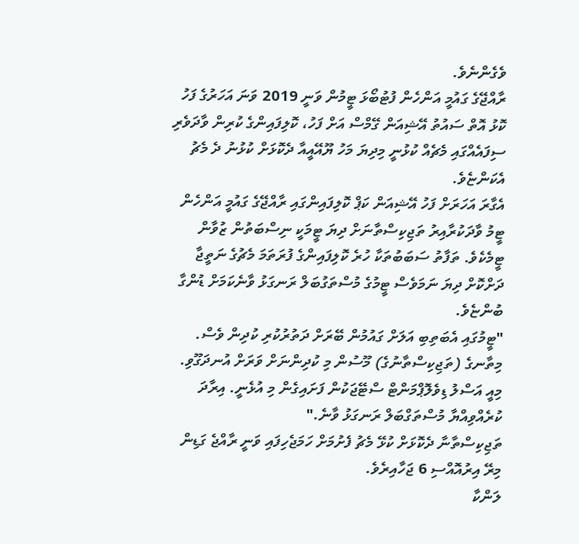ވެގެންނެވެ.
ރާއްޖޭގެ ގައުމީ އަންހެން ފުޓުބޯޅަ ޓީމުން ވަނީ 2019 ވަނަ އަހަރުގެ ފަހު ކޮޅު އޮތް ސައުތު އޭޝިއަން ގޭމްސް އަށް ފަހު، ކޮލިފައިންގެ ކުރިން ވާދަވެރި ސިފައެއްގައި މެޗެއް ކުޅުނީ މިދިޔަ މަހު ޔޫއޭއީއާ ދެކޮޅަށް ކުޅުނު ދެ މެޗު އެކަންޏެވެ.
އެގާރަ އަހަރަށް ފަހު އޭޝިއަން ކަޕް ކޮލިފައިންގައި ރާއްޖޭގެ ގައުމީ އަންހެން ޓީމު ވާދަކުރާއިރު ތަޖިކިސްތާނަށް ދިޔަ ޓީމަކީ ނިސްބަތުން ޒުވާން ޓީމެކެވެ. ތަފާތު ސަބަބުތަކާ ހުރެ ކޮލިފައިންގެ ފުރަތަމަ މެޗުގެ ނަތީޖާ ދަށްކޮށް ދިޔަ ނަމަވެސް ޓީމުގެ މުސްތަގުބަލް ރަނގަޅު ވާނެކަމަށް ޑުންގާ ބުންޏެވެ.
"ޓީމުގައި އެބަތިބި އަލަށް ގައުމުން ބޭރަށް ދަތުރުކުރި ކުދިން ވެސް. މިތާނގެ (ތަޖިކިސްތާނުގެ) މޫސުން މި ކުދިންނަށް ވަރަށް އުނދަގޫވި. މިއީ އަސްލު ޑިވެލޮޕްމަންޓް ސްޓޭޖަކުން ފަށައިގެން މި އުޅެނީ. އިރާދަ ކުރެއްވިއްޔާ މުސްތަގްބަލް ރަނގަޅު ވާނެ."
ތަޖިކިސްތާނާ ދެކޮޅަށް ކުޅޭ މެޗު ފެށުމަށް ހަމަޖެހިފައި ވަނީ ރާއްޖެ ގަޑިން މިރޭ އިރުއޮއްސި 6 ޖަހާއިރެވެ.
ލަންކާ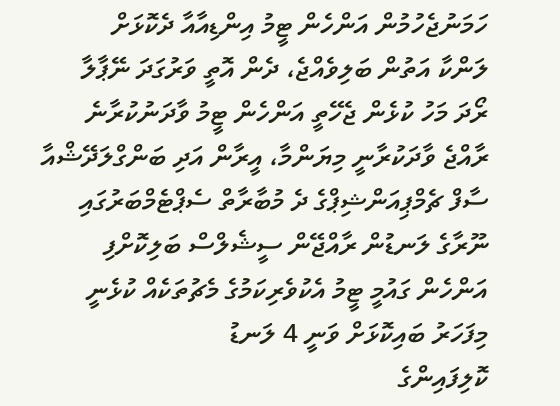ހަމަނުޖެހުމުން އަންހެން ޓީމު އިންޑިއާއާ ދެކޮޅަށް
ލަންކާ އަތުން ބަލިވެއްޖެ، ދެން އޮތީ ވަރުގަދަ ނޭޕާލާ
ރޯދަ މަހު ކުޅެން ޖެހޭތީ އަންހެން ޓީމު ވާދަނުކުރާނެ
ރާއްޖެ ވާދަކުރާނީ މިޔަންމާ، އީރާން އަދި ބަންގްލަދޭޝްއާ
ސާފް ޗެމްޕިއަންޝިޕްގެ ދެ މުބާރާތް ސެޕްޓެމްބަރުގައި
ނޫރާގެ ލަނޑުން ރާއްޖޭން ސީޝެލްސް ބަލިކޮށްފި
އަންހެން ގައުމީ ޓީމު އެކުވެރިކަމުގެ މެޗުތަކެއް ކުޅެނީ
މިފަހަރު ބައިކޮޅަށް ވަނީ 4 ލަނޑު
ކޮލިފައިންގެ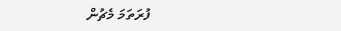ފުރަތަމަ މެޗުން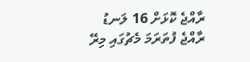ރާއްޖެ ކޮޅަށް 16 ލަނޑު
ރާއްޖެ ފުތަރަމަ މެޗުގައި މިރޭ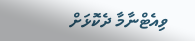ވިއެޓްނާމާ ދެކޮޅަށް